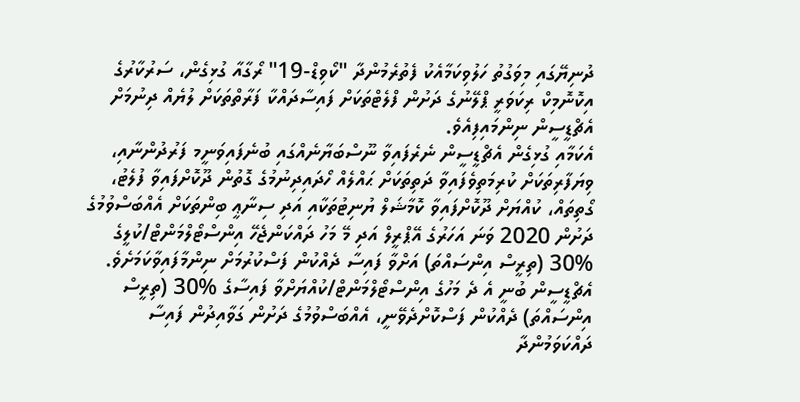ދުނިޔޭގައި މިވަގުތު ހަލުވިކަމާއެކު ފެތުރެމުންދާ "ކޯވިޑް-19" ރޯގާއާ ގުޅިގެން، ސަރުކާރުގެ އިކޮނޮމިކް ރިކަވަރީ ޕްލޭނުގެ ދަށުން ފްލެޓްތަކަށް ފައިސާދައްކާ ފަރާތްތަކަށް ލުޔެއް ދިނުމަށް އެޗްޑީސީން ނިންމައިފިއެވެ.
އެކަމާއި ގުޅިގެން އެޗްޑީސީން ނެރެފައިވާ ނޫސްބަޔާނެއްގައި ބުނެފައިވަނީމ ފަރުދުންނާއި، ވިޔަފާރިތަކަށް ކުރިމަތިވެފައިވާ ދަތިތަކަށް ޙައްލެއް ހޯދައިދިނުމުގެ ގޮތުން ދޫކޮށްފައިވާ ފުލެޓު، ގޯތިތައް، ކުއްޔަށް ދޫކޮށްފައިވާ ކޮމާޝަލް ޔުނިޓުތަކާއި އަދި ސިނާޢީ ބިންތަކަށް އެއްބަސްވުމުގެ ދަށުން 2020 ވަނަ އަހަރުގެ އޭޕްރީލް އަދި މޭ މަހު ދައްކަންޖެހޭ އިންސްޓޯލްމަންޓް/ކުލީގެ %30 (ތިރީސް އިންސައްތަ) އަށްވާ ފައިސާ ދެއްކުން ފަސްކުރުމަށް ނިންމާފައިވާކަމަށެވެ.
އެޗްޑީސީން ބުނީ އެ ދެ މަހުގެ އިންސްޓޯލްމަންޓް/ކުއްޔަށްވާ ފައިސާގެ %30 (ތިރީސް އިންސައްތަ) ދެއްކުން ފަސްކޮށްދެވޭނީ، އެއްބަސްވުމުގެ ދަށުން ގަވާއިދުން ފައިސާ ދައްކަވަމުންދާ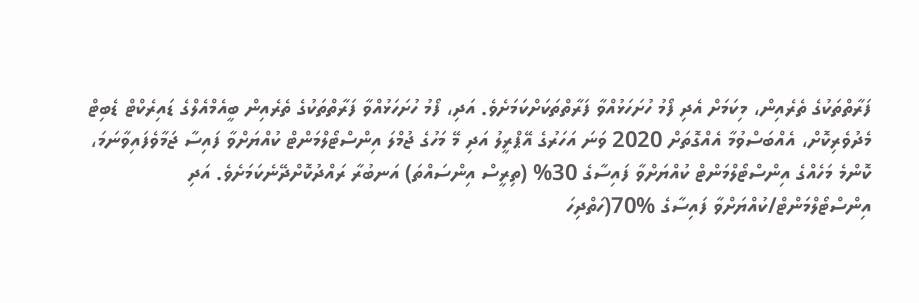ފަރާތްތަކުގެ ތެރެއިން، މިކަމަށް އެދި ފޯމު ހުށަހަޅުއްވާ ފަރާތްތަކަށްކަމަށެވެ. އަދި، ފޯމު ހުށަހަޅުއްވާ ފަރާތްތަކުގެ ތެރެއިން ބީއެމްއެލްގެ ޑައިރެކްޓް ޑެބިޓް މެދުވެރިކޮށް، އެއްބަސްވުމާ އެއްގޮތަށް 2020 ވަނަ އަހަރުގެ އޭޕްރީލު އަދި މޭ މަހުގެ ޖުމްލަ އިންސްޓޯލްމަންޓް ކުއްޔަށްވާ ފައިސާ ޖަމާވެފައިވާނަމަ، ކޮންމެ މަހެއްގެ އިންސްޓޯލްމަންޓް ކުއްޔަށްވާ ފައިސާގެ 30% (ތިރީސް އިންސައްތަ) އަނބުރާ ރައްދުކޮށްދޭނެކަމަށެވެ. އަދި އިންސްޓޯލްމަންޓް/ކުއްޔަށްވާ ފައިސާގެ %70(ހަތްދިހަ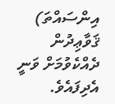އިންސައްތަ) ޤަވާޢިދުން ދެއްކެވުމަށް ވަނީ އެދިފައެވެ.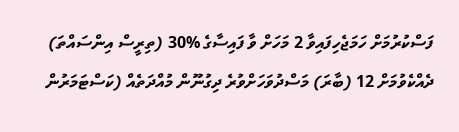ފަސްކުރުމަށް ހަމަޖެހިފައިވާ 2 މަހަށް ވާ ފައިސާގެ %30 (ތިރީސް އިންސައްތަ) ދެއްކެވުމަށް 12 (ބާރަ) މަސްދުވަހަށްވުރެ ދިގުނޫން މުއްދަތެއް (ކަސްޓަމަރުން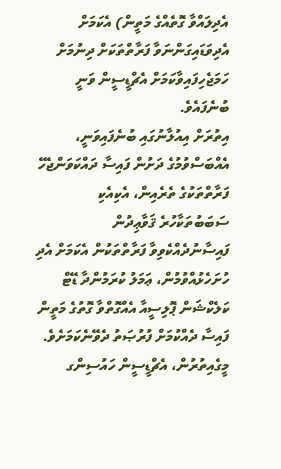އެދިލައްވާ ގޮތެއްގެ މަތީން) އެކަމަށް އެދިވަޑައިގަންނަވާ ފަރާތްތަކަށް ދިނުމަށް ހަމަޖެހިފައިވާކަމަށް އެޗްޑީސީން ވަނީ ބުނެފައެވެ.
އިތުރަށް އިއުލާނުގައި ބުނެފައިވަނީ، އެއްބަސްވުމުގެ ދަށުން ފައިސާ ދައްކަވަންޖެހޭ ފަރާތްތަކުގެ ތެރެއިން، އެކިއެކި ސަބަބުތަކާހުރެ ޤަވާޢިދުން ފައިސާނުދެއްކެވިވާ ފަރާތްތަކުން އެކަމަށް އެދި ހުށަހެޅުއްވުމުން، ޢަމަލު ކުރަމުންދާ ޑޭޓް ކަލެކްޝަން ޕޮލިސީއާ އެއްގޮތްވާ ގޮތުގެ މަތީން ފައިސާ ދެއްކުމަށް ފުރުޞަތު ދެވޭނެކަމަށެވެ.
މީގެއިތުރުން، އެޗްޑީސީން ހައުސިންގ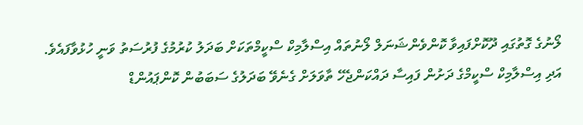ލޯނުގެ ގޮތުގައި ދޫކޮށްފައިވާ ކޮންވެންޝަނަލް ލޯނުތައް އިސްލާމިކް ސްކީމްތަކަށް ބަދަލު ކުރުމުގެ ފުރުސަތު ވަނީ ހުޅުވާފައެވެ. އަދި އިސްލާމިކް ސްކީމްގެ ދަށުން ފައިސާ ދައްކަންޖެހޭ ތާވަލަށް ގެނެވޭ ބަދަލުގެ ސަބަބުން ކޮންޕައުންޑް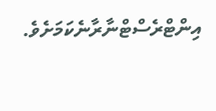އިންޓްރެސްޓްނާރާނެކަމަށެވެ.